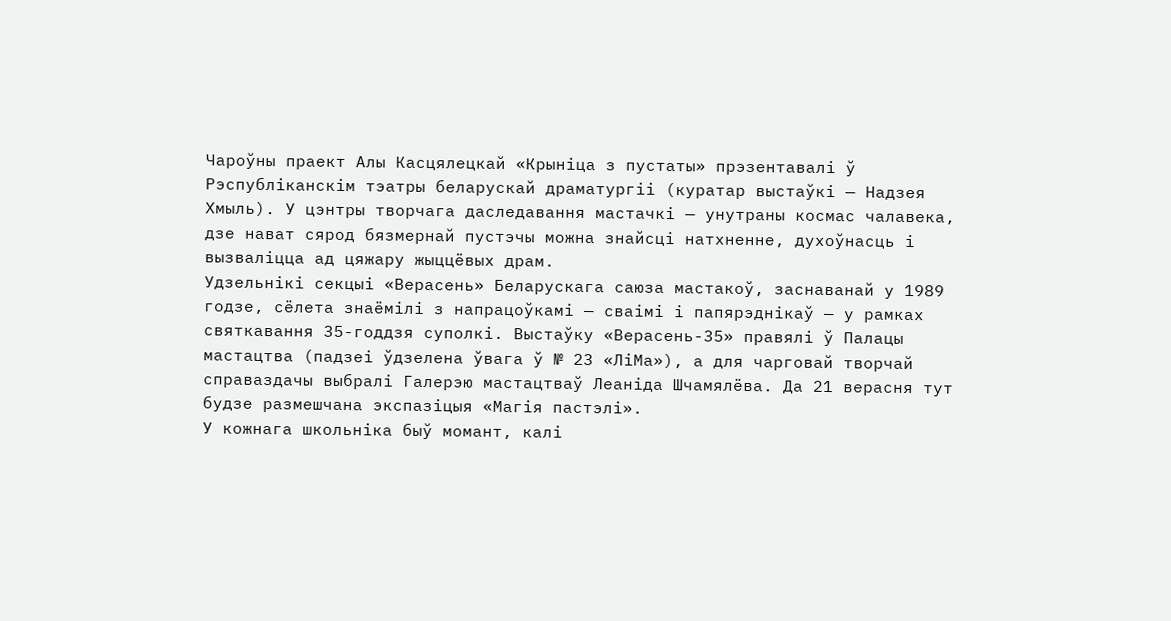Чароўны праект Алы Касцялецкай «Крыніца з пустаты» прэзентавалі ў Рэспубліканскім тэатры беларускай драматургіі (куратар выстаўкі — Надзея Хмыль). У цэнтры творчага даследавання мастачкі — унутраны космас чалавека, дзе нават сярод бязмернай пустэчы можна знайсці натхненне, духоўнасць і вызваліцца ад цяжару жыццёвых драм.
Удзельнікі секцыі «Верасень» Беларускага саюза мастакоў, заснаванай у 1989 годзе, сёлета знаёмілі з напрацоўкамі — сваімі і папярэднікаў — у рамках святкавання 35-годдзя суполкі. Выстаўку «Верасень-35» правялі ў Палацы мастацтва (падзеі ўдзелена ўвага ў № 23 «ЛіМа»), а для чарговай творчай справаздачы выбралі Галерэю мастацтваў Леаніда Шчамялёва. Да 21 верасня тут будзе размешчана экспазіцыя «Магія пастэлі».
У кожнага школьніка быў момант, калі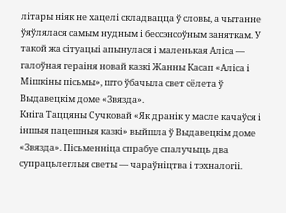літары ніяк не хацелі складвацца ў словы, а чытанне ўяўлялася самым нудным і бессэнсоўным заняткам. У такой жа сітуацыі апынулася і маленькая Аліса — галоўная гераіня новай казкі Жанны Касап «Аліса і Мішкіны пісьмы», што ўбачыла свет сёлета ў Выдавецкім доме «Звязда».
Кніга Таццяны Сучковай «Як дранік у масле качаўся і іншыя пацешныя казкі» выйшла ў Выдавецкім доме «Звязда». Пісьменніца спрабуе спалучыць два супрацьлеглыя светы — чараўніцтва і тэхналогіі.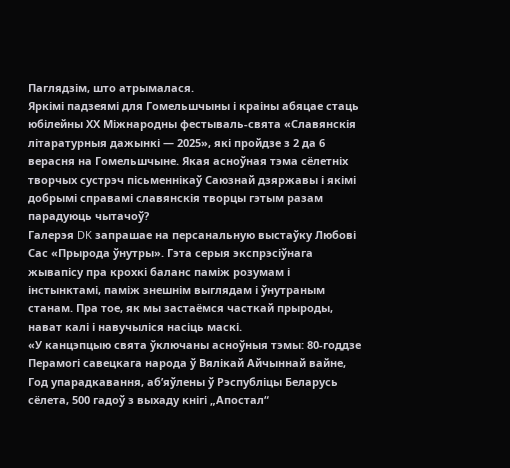Паглядзім, што атрымалася.
Яркімі падзеямі для Гомельшчыны і краіны абяцае стаць юбілейны ХХ Міжнародны фестываль-свята «Славянскія літаратурныя дажынкі — 2025», які пройдзе з 2 да 6 верасня на Гомельшчыне. Якая асноўная тэма сёлетніх творчых сустрэч пісьменнікаў Саюзнай дзяржавы і якімі добрымі справамі славянскія творцы гэтым разам парадуюць чытачоў?
Галерэя DK запрашае на персанальную выстаўку Любові Сас «Прырода ўнутры». Гэта серыя экспрэсіўнага жывапісу пра крохкі баланс паміж розумам і інстынктамі, паміж знешнім выглядам і ўнутраным станам. Пра тое, як мы застаёмся часткай прыроды, нават калі і навучыліся насіць маскі.
«У канцэпцыю свята ўключаны асноўныя тэмы: 80-годдзе Перамогі савецкага народа ў Вялікай Айчыннай вайне, Год упарадкавання, аб’яўлены ў Рэспубліцы Беларусь сёлета, 500 гадоў з выхаду кнігі „Апостал“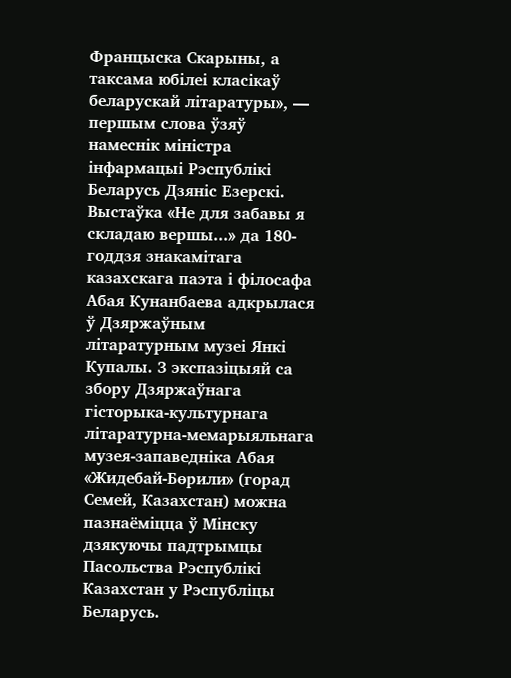Францыска Скарыны, а таксама юбілеі класікаў беларускай літаратуры», — першым слова ўзяў намеснік міністра інфармацыі Рэспублікі Беларусь Дзяніс Езерскі.
Выстаўка «Не для забавы я складаю вершы...» да 180-годдзя знакамітага казахскага паэта і філосафа Абая Кунанбаева адкрылася ў Дзяржаўным літаратурным музеі Янкі Купалы. З экспазіцыяй са збору Дзяржаўнага гісторыка-культурнага літаратурна-мемарыяльнага музея-запаведніка Абая «Жидебай-Бөрили» (горад Семей, Казахстан) можна пазнаёміцца ў Мінску дзякуючы падтрымцы Пасольства Рэспублікі Казахстан у Рэспубліцы Беларусь.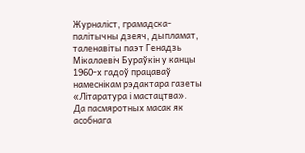Журналіст, грамадска-палітычны дзеяч, дыпламат, таленавіты паэт Генадзь Мікалаевіч Бураўкін у канцы 1960-х гадоў працаваў намеснікам рэдактара газеты «Літаратура і мастацтва».
Да пасмяротных масак як асобнага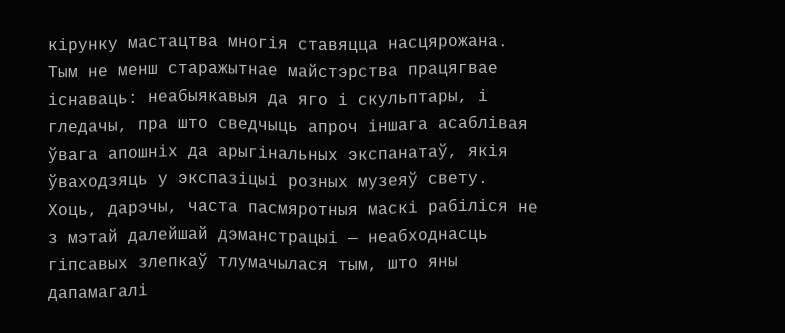кірунку мастацтва многія ставяцца насцярожана. Тым не менш старажытнае майстэрства працягвае існаваць: неабыякавыя да яго і скульптары, і гледачы, пра што сведчыць апроч іншага асаблівая ўвага апошніх да арыгінальных экспанатаў, якія ўваходзяць у экспазіцыі розных музеяў свету. Хоць, дарэчы, часта пасмяротныя маскі рабіліся не з мэтай далейшай дэманстрацыі — неабходнасць гіпсавых злепкаў тлумачылася тым, што яны дапамагалі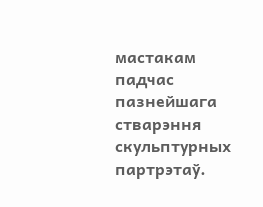мастакам падчас пазнейшага стварэння скульптурных партрэтаў.